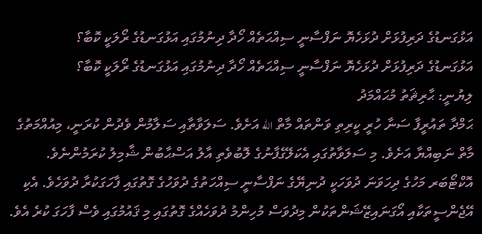އަޅުގަނޑުގެ ދަރިފުޅަށް ދުޅަހެޔޮ ނަފްސާނީ ސިއްޙަތެއް ހޯދާ ދިނުމުގައި އަޅުގަނޑުގެ ރޯލަކީ ކޮބާ؟
އަޅުގަނޑުގެ ދަރިފުޅަށް ދުޅަހެޔޮ ނަފްސާނީ ސިއްޙަތެއް ހޯދާ ދިނުމުގައި އަޅުގަނޑުގެ ރޯލަކީ ކޮބާ؟
ލިޔުނީ: ޙާރިޘަތު މުޙައްމަދު
ޙަމްދާ ތައުރީފާ ސަނާ ހުރީ ކީރިތި ވަންތައް މާތް الله އަށެވެ. ސަލަވާތާއި ސަލާމުން ވެދުން ކުރަނީ، މިއުއްމަތުގެ މާތް ނަބިއްޔާ އަށެވެ. މި ސަލަވާތުގައި އެކަލޭގެފާނުގެ ލޮބުވެތި އާލު އަސްޙާބުން ޝާމިލު ކުރަމުންނެވެ.
އޮކްޓޯބަރ މަހުގެ ދިހަވަނަ ދުވަހަކީ ދުނިޔޭގެ ނަފްސާނީ ސިއްހަތުގެ ދުވަހުގެ ގޮތުގައި ފާހަގަކުރާ ދުވަހެވެ. އެކި އޭޖެންސީތަކާއި އޯގަނައިޒޭޝަންތަކުން މިދުވަސް މުހިންމު ދުވަހެއްގެ ގޮތުގައި މި ޤައުމުގައި ވެސް ފާހަގަ ކުރެ އެވެ.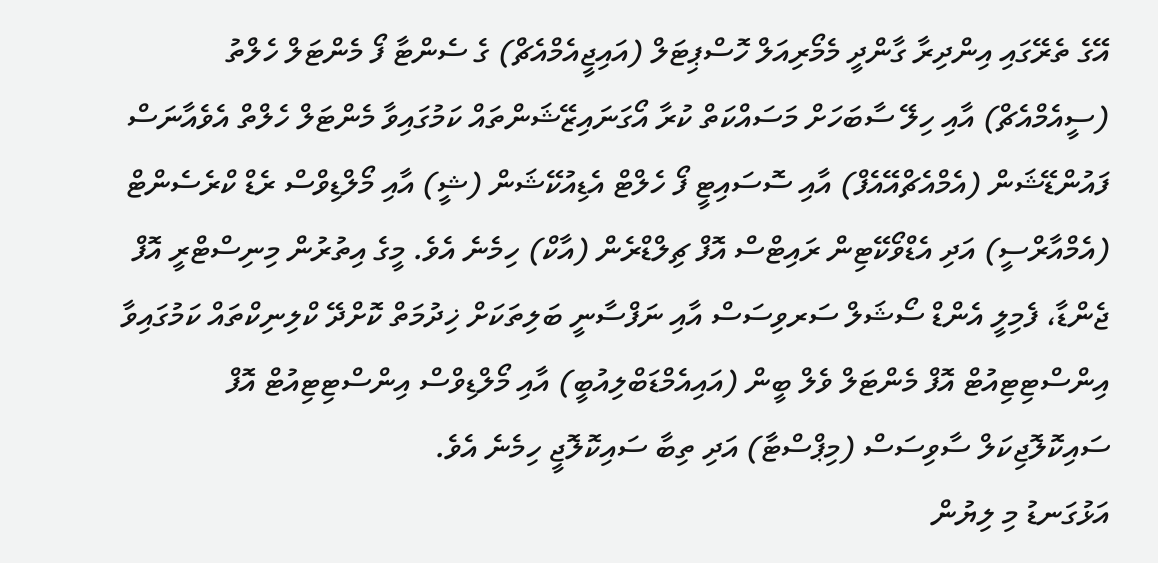އޭގެ ތެރޭގައި އިންދިރާ ގާންދީ މެމޯރިއަލް ހޮސްޕިޓަލް (އައިޖީއެމްއެޗް) ގެ ސެންޓާ ފޯ މެންޓަލް ހެލްތު (ސީއެމްއެޗް) އާއި ހިލޭ ސާބަހަށް މަސައްކަތް ކުރާ އޯގަނައިޒޭޝަންތައް ކަމުގައިވާ މެންޓަލް ހެލްތް އެވެއާނަސް ފައުންޑޭޝަން (އެމްއެޗްއޭއެފް) އާއި ސޮސައިޓީ ފޯ ހެލްޓް އެޑިއުކޭޝަން (ޝީ) އާއި މޯލްޑިވްސް ރެޑް ކްރެސެންޓް (އެމްއާރްސީ) އަދި އެޑްވޯކޭޓިން ރައިޓްސް އޮފް ޗިލްޑްރެން (އާކް) ހިމެނެ އެވެ. މީގެ އިތުރުން މިނިސްޓްރީ އޮފް ޖެންޑާ، ފެމިލީ އެންޑް ސޯޝަލް ސަރވިސަސް އާއި ނަފްސާނީ ބަލިތަކަށް ޚިދުމަތް ކޮށްދޭ ކްލިނިކްތައް ކަމުގައިވާ އިންސްޓިޓިއުޓް އޮފް މެންޓަލް ވެލް ބީން (އައިއެމްޑަބްލިއުބީ) އާއި މޯލްޑިވްސް އިންސްޓިޓިއުޓް އޮފް ސައިކޮލޮޖިކަލް ސާވިސަސް (މިޕްސްޓާ) އަދި ތިބާ ސައިކޮލޮޖީ ހިމެނެ އެވެ.
އަޅުގަނޑު މި ލިޔުން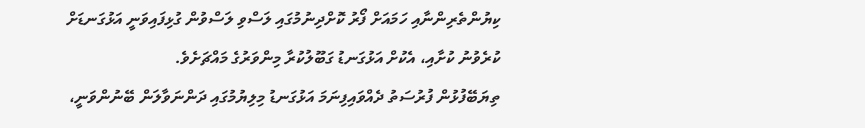ކިޔުންތެރިންނާއި ހަމައަށް ފޯރު ކޮށްދިނުމުގައި ލަސްވި ލަސްވުން ގުޅިފައިވަނީ އަޅުގަނޑަށް ކުރެވުނު ކުށާއި، އެކުށް އަޅުގަނޑު ގަބޫލުކުރާ މިންވަރުގެ މައްޗަށެވެ.
ތިޔަބޭފުޅުން ފުރުސަތު ދެއްވައިފިނަމަ އަޅުގަނޑު މިލިޔުމުގައި ދަންނަވާލަން ބޭނުންވަނީ،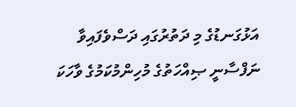އަޅުގަނޑުގެ މި ދަތުރުގައި ދަސްވެފައިވާ ނަފްސާނީ ޞިއްހަތުގެ މުހިންމުކަމުގެ ވާހަކަ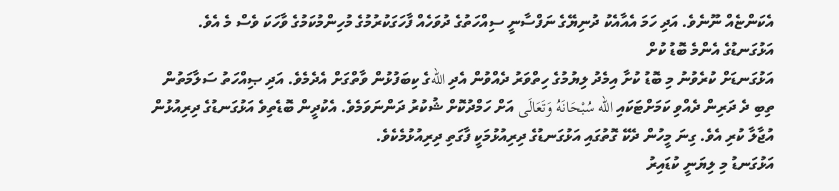އެކަންޏެއް ނޫނެވެ. އަދި ހަމަ އެއާއެކު ދުނިޔޭގެ ނަފްސާނީ ސިއްހަތުގެ ދުވަހެއް ފާހަގަކުރުމުގެ މުހިންމުކަމުގެ ވާހަކަ ވެސް މެ އެވެ.
އަޅުގަނޑުގެ އެންމެ ބޮޑު ކުށް
އަޅުގަނޑަށް ކުރެވުނު މި ބޮޑު ކުށާ އިމެދު ލިޔުމުގެ ހިތްވަރު ދެއްވުން އެދި اللهގެ ކިބަފުޅުން ވާތްގަށް އެދެމެވެ. އަދި ޞިއްހަތު ސަލާމަތުން ތިބި ދެ ދަރިން ދެއްވި ކަމަށްޓަކައި الله سُبْحَانَهُ وَتَعَالَى އަށް ހަމްދުކޮށް ޝުކުރު ދަންނަވަމެވެ. އެކުދީން ބޮޑެތިވެ އަޅުގަނޑުގެ ދިރިއުޅުން އުޖާލާ ކުރި އެވެ. ގިނަ މީހުން ދެކޭ ގޮތުގައި އަޅުގަނޑުގެ ދިރިއުޅުމަކީ ފާގަތި ދިރިއުޅުމެކެވެ.
އަޅުގަނޑު މި ލިޔަނީ ކުޑައިރު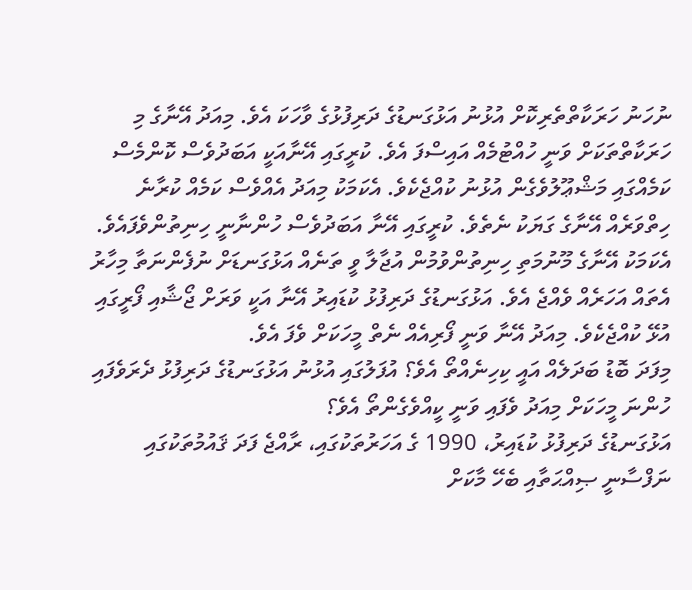ނުހަނު ހަރަކާތްތެރިކޮށް އުޅުނު އަޅުގަނޑުގެ ދަރިފުޅުގެ ވާހަކަ އެވެ. މިއަދު އޭނާގެ މި ހަރަކާތްތަކަށް ވަނީ ހުއްޓުމެއް އައިސްފަ އެވެ. ކުރީގައި އޭނާއަކީ އަބަދުވެސް ކޮންމެސް ކަމެއްގައި މަޝްޢޫލުވެގެން އުޅުނު ކުއްޖެކެވެ. އެކަމަކު މިއަދު އެއްވެސް ކަމެއް ކުރާނެ ހިތްވަރެއް އޭނާގެ ގަޔަކު ނެތެވެ. ކުރީގައި އޭނާ އަބަދުވެސް ހުންނާނީ ހިނިތުންވެފައެވެ. އެކަމަކު އޭނާގެ މޫނުމަތި ހިނިތުންވުމުން އުޖާލާ ވީ ތަނެއް އަޅުގަނޑަށް ނުފެންނަތާ މިހާރު އެތައް އަހަރެއް ވެއްޖެ އެވެ. އަޅުގަނޑުގެ ދަރިފުޅު ކުޑައިރު އޭނާ އަކީ ވަރަށް ޖޯޝާއި ފޯރީގައި އުޅޭ ކުއްޖެކެވެ. މިއަދު އޭނާ ވަނީ ފޯރިއެއް ނެތް މީހަކަށް ވެފަ އެވެ.
މިފަދަ ބޮޑު ބަދަލެއް އައީ ކިހިނެއްތޯ އެވެ؟ އުފަލުގައި އުޅުނު އަޅުގަނޑުގެ ދަރިފުޅު ދެރަވެފައި ހުންނަ މީހަކަށް މިއަދު ވެފައި ވަނީ ކީއްވެގެންތޯ އެވެ؟
އަޅުގަނޑުގެ ދަރިފުޅު ކުޑައިރު، 1990 ގެ އަހަރުތަކުގައި، ރާއްޖެ ފަދަ ޤައުމުތަކުގައި ނަފްސާނީ ޞިއްޙަތާއި ބެހޭ މާކަށް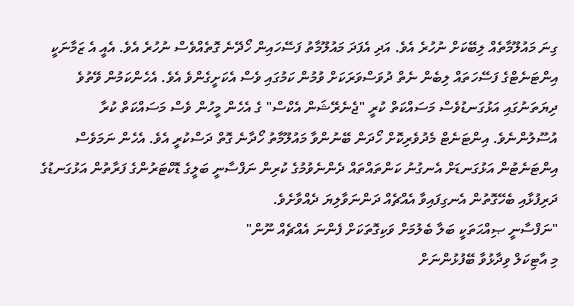ގިނަ މައުލޫމާތެއް ލިބޭކަށް ނުހުރެ އެވެ. އަދި އެފަދަ މައުލޫމާތު ފަސޭހައިން ހޯދޭނެ ގޮތެއްވެސް ނުހުރެ އެވެ. އެއީ އެ ޒަމާނަކީ އިންޓަނެޓްގެ ފަސޭހަތައް ލިބެން ނެތް ދުވަސްވަރަކަށް ވުމުން ކަމުގައި ވެސް އެކަށީގެންވެ އެވެ. އެހެންކަމުން ވޭތުވެ ދިޔަތަނުގައި އަޅުގަނޑުވެސް މަސައްކަތް ކުރީ "ޖެނެރޭޝަން އެކްސް" ގެ އެހެން މީހުން ވެސް މަސައްކަތް ކުރާ އުސޫލުންނެވެ. އިންޓަނެޓް މެދުވެރިކޮށް ހޯދަން ބޭނުންވާ މައުލޫމާތު ހޯދާނެ ގޮތް ދަސްކުރީ އެވެ. އެހެން ނަމަވެސް އިންޓަނެޓުން އަޅުގަނޑަށް އެނގުނު ކަންތައްތައް ދެންނެވުމުގެ ކުރިން ނަފްސާނީ ބަލީގެ ޑޮކްޓަރުންގެ ފަރާތުން އަޅުގަނޑުގެ ދަރިފުޅާއި ބެހޭގޮތުން އެނގިފައިވާ އެއްޗެއް ދަންނަވާލިޔަ ދެއްވާށެވެ.
"ނަފްސާނީ ޞިއްޙަތަކީ ބަލާ ބެލުމަށް ވަކިގޮތަކަށް ފެންނަ އެއްޗެއް ނޫން"
މި އާޓިކަލް ވިދާޅުވާ ބޭފުޅުންނަށް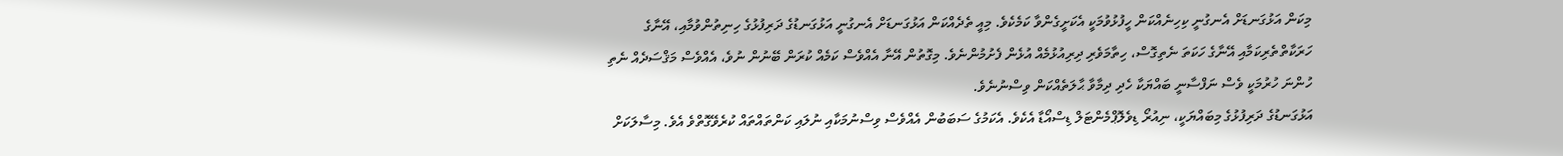މިކަން އަޅުގަނޑަށް އެނގުނީ ކިހިނެއްކަން ހީފުޅުވުމަކީ އެކަށީގެންވާ ކަމެކެވެ. މިއީ ތެދެއްކަން އަޅުގަނޑަށް އެނގުނީ އަޅުގަނޑުގެ ދަރިފުޅުގެ ހިނިތުންވުމާއި، އޭނާގެ ހަރަކާތްތެރިކަމާއި އޭނާގެ ހަކަތަ ނެތިގޮސް، ހިތާމަވެރި ދިރިއުޅުމެއް އުޅެން ފެށުމުންނެވެ. މިގޮތުން އޭނާ އެއްވެސް ކަމެއް ކުރަން ބޭނުން ނުވެ، އެއްވެސް މަޤްސަދެއް ނެތި ހުންނަ ހުރުމަކީ ވެސް ނަފްސާނީ ބައްޔަކާ ހެދި ދިމާވާ ޙާލަތެއްކަން ވިސްނުނެވެ.
އަޅުގަނޑުގެ ދަރިފުޅުގެ މިބައްޔަކީ، ނިއުރޯ ޑިވެލޮޕްމެންޓަލް ޑިސްއޯޑާ އެކެވެ. އެކަމުގެ ސަބަބުން އެއްވެސް ވިސްނުމަކާއި ނުލައި ކަންތައްތައް ކުރެވޭގޮތްވެ އެވެ. މިސާލަކަށް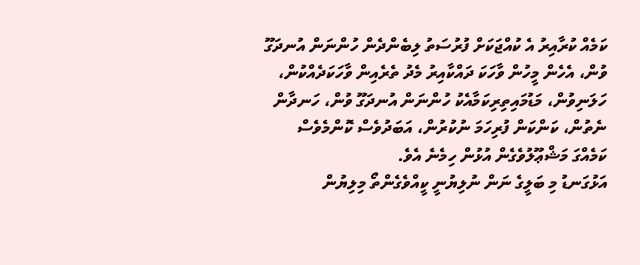ކަމެއް ކުރާއިރު އެ ކުއްޖަކަށް ފުރުސަތު ލިބެންދެން ހުންނަން އުނދަގޫ ވުން، އެހެން މީހުން ވާހަކަ ދައްކާއިރު މެދު ތެރެއިން ވާހަކަދެއްކުން، ހަލަނިވުން، މަޑުމައިތިރިކަމާއެކު ހުންނަން އުނދަގޫ ވުން، ހަނދާން ނެތުން، ކަންކަން ފުރިހަމަ ނުކުރުން، އަބަދުވެސް ކޮންމެވެސް ކަމެއްގަ މަޝްޢޫލުވެގެން އުޅުން ހިމެނެ އެވެ.
އަޅުގަނޑު މި ބަލީގެ ނަން ނުލިޔުނީ ކީއްވެގެންތޯ މިލިޔުން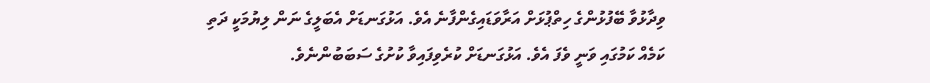ވިދާޅުވާ ބޭފުޅުންގެ ހިތްޕުޅަށް އަރާވަޑައިގެންފާނެ އެވެ. އަޅުގަނޑަށް އެބަލީގެ ނަން ލިޔުމަކީ ދަތި ކަމެއް ކަމުގައި ވަނީ ވެފަ އެވެ. އަޅުގަނޑަށް ކުރެވިފައިވާ ކުށުގެ ސަބަބުންނެވެ.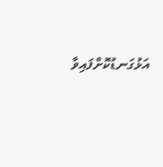އަޅުގަނޑުކޮށްފައިވާ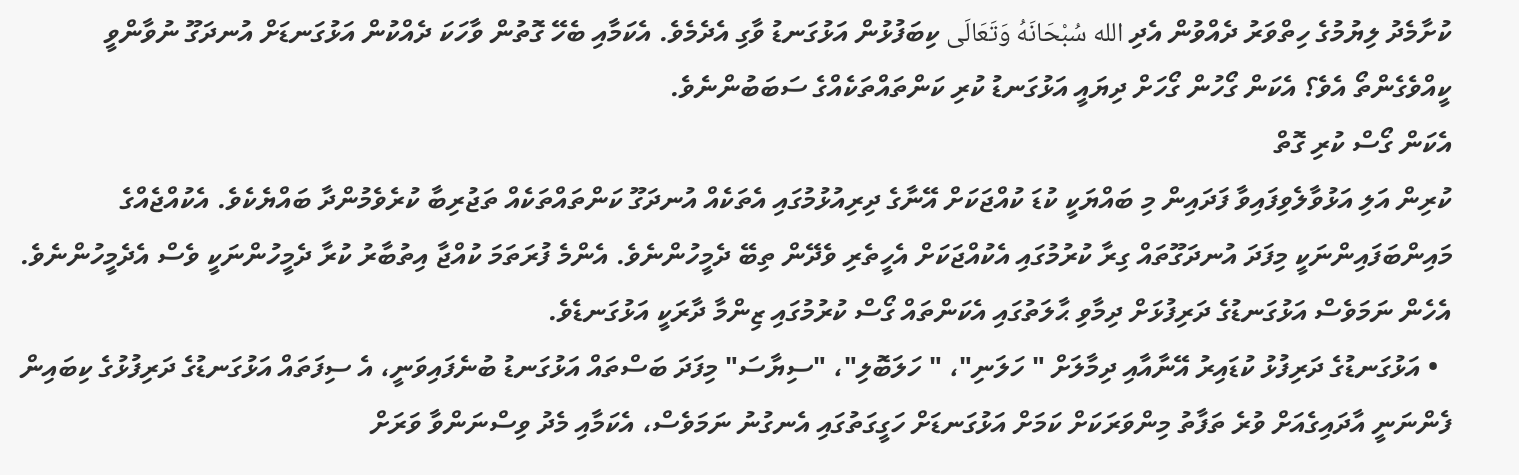ކުށާމެދު ލިޔުމުގެ ހިތްވަރު ދެއްވުން އެދި الله سُبْحَانَهُ وَتَعَالَى ކިބަފުޅުން އަޅުގަނޑު ވާގި އެދެމެވެ. އެކަމާއި ބެހޭ ގޮތުން ވާހަކަ ދެއްކުން އަޅުގަނޑަށް އުނދަގޫ ނުވާންވީ ކީއްވެގެންތޯ އެވެ؟ އެކަން ގޯހުން ގޯހަށް ދިޔައީ އަޅުގަނޑު ކުރި ކަންތައްތަކެއްގެ ސަބަބުންނެވެ.
އެކަން ގޯސް ކުރި ގޮތް
ކުރިން އަލި އަޅުވާލެވިފައިވާ ފަދައިން މި ބައްޔަކީ ކުޑަ ކުއްޖަކަށް އޭނާގެ ދިރިއުޅުމުގައި އެތަކެއް އުނދަގޫ ކަންތައްތަކެއް ތަޖުރިބާ ކުރެވެމުންދާ ބައްޔެކެވެ. އެކުއްޖެއްގެ މައިންބަފައިންނަކީ މިފަދަ އުނދަގޫތައް ގިރާ ކުރުމުގައި އެކުއްޖަކަށް އެހީތެރި ވެދޭން ތިބޭ ދެމީހުންނެވެ. އެންމެ ފުރަތަމަ ކުއްޖާ އިތުބާރު ކުރާ ދެމީހުންނަކީ ވެސް އެދެމީހުންނެވެ. އެހެން ނަމަވެސް އަޅުގަނޑުގެ ދަރިފުޅަށް ދިމާވި ޙާލަތުގައި އެކަންތައް ގޯސް ކުރުމުގައި ޒިންމާ ދާރަކީ އަޅުގަނޑެވެ.
  • އަޅުގަނޑުގެ ދަރިފުޅު ކުޑައިރު އޭނާއާއި ދިމާލަށް " ހަލަނި"، " ހަލަބޮލި"، "ސިޔާސަ" މިފަދަ ބަސްތައް އަޅުގަނޑު ބުނެފައިވަނީ، އެ ސިފަތައް އަޅުގަނޑުގެ ދަރިފުޅުގެ ކިބައިން ފެންނަނީ އާދައިގެއަށް ވުރެ ތަފާތު މިންވަރަކަށް ކަމަށް އަޅުގަނޑަށް ހަގީގަތުގައި އެނގުނު ނަމަވެސް، އެކަމާއި މެދު ވިސްނަންވާ ވަރަށް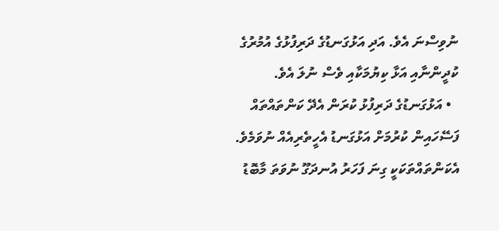ނުވިސްނަ އެވެ. އަދި އަޅުގަނޑުގެ ދަރިފުޅުގެ އުމުރުގެ ކުދީންނާއި އަޅާ ކިޔުމަކާއި ވެސް ނުލަ އެވެ.
  • އަޅުގަނޑުގެ ދަރިފުޅު ކުރަން އެދޭ ކަންތައްތައް ފަސޭހައިން ކުރުމަށް އަޅުގަނޑު އެހީތެރިއެއް ނުވަމެވެ. އެކަންތައްތަކަކީ ގިނަ ފަހަރު އުނދަގޫ ނުވަތަ މާބޮޑު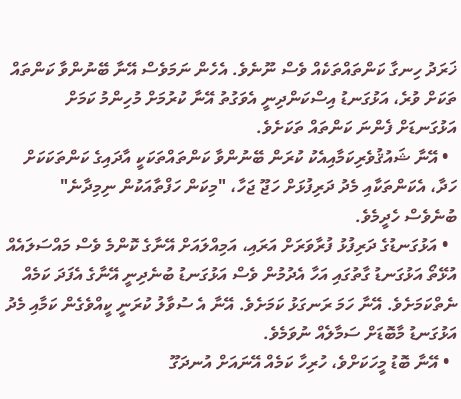ޚަރަދު ހިނގާ ކަންތައްތަކެއް ވެސް ނޫނެވެ. އެހެން ނަމަވެސް އޭނާ ބޭނުންވާ ކަންތައް ތަކަށް ވުރެ، އަޅުގަނޑު އިސްކަންދިނީ އެވަގުތު އޭނާ ކުރުމަށް މުހިންމު ކަމަށް އަޅުގަނޑަށް ފެންނަ ކަންތައް ތަކަށެވެ.
  • އޭނާ ޝައުޤުވެރިކަމާއިއެކު ކުރަން ބޭނުންވާ ކަންތައްތަކަކީ އާދައިގެ ކަންތަކަކަށް ހަދާ، އެކަންތަކާއި މެދު ދަރިފުޅަށް ހަޖޫ ޖަހާ، "މިކަން ހަފްތާއަކުން ނިމިދާނެ" ބުނެވެސް ހެދީމެވެ.
  • އަޅުގަނޑުގެ ދަރިފުޅު ފުރާވަރަށް އަރައި، އަމިއްލައަށް އޭނާގެ ކޮންމެ ވެސް މައްސަލައެއް އުޅޭތޯ އަޅުގަނޑު ގާތުގައި އަހާ އެދުމުން ވެސް އަޅުގަނޑު ބުނެދިނީ އޭނާގެ އެފަދަ ކަމެއް ނެތްކަމަށެވެ. އޭނާ ހަމަ ރަނގަޅު ކަމަށެވެ. އޭނާ އެ ސުވާލު ކުރަނީ ކީއްވެގެން ކަމާއި މެދު އަޅުގަނޑު މާބޮޑަށް ސަމާލެއް ނުވަމެވެ.
  • އޭނާ ބޮޑު މީހަކަށްވެ، ހުރިހާ ކަމެއް އޭނައަށް އުނދަގޫ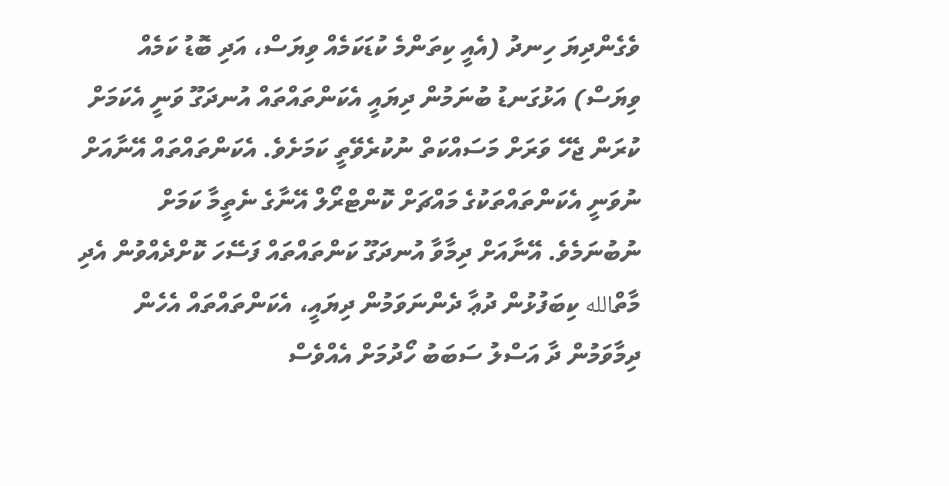ވެގެންދިޔަ ހިނދު (އެއީ ކިތަންމެ ކުޑަކަމެއް ވިޔަސް، އަދި ބޮޑު ކަމެއް ވިޔަސް) އަޅުގަނޑު ބުނަމުން ދިޔައީ އެކަންތައްތައް އުނދަގޫ ވަނީ އެކަމަށް ކުރަން ޖެހޭ ވަރަށް މަސައްކަތް ނުކުރެވޭތީ ކަމަށެވެ. އެކަންތައްތައް އޭނާއަށް ނުވަނީ އެކަންތައްތަކުގެ މައްޗަށް ކޮންޓްރޯލް އޭނާގެ ނެތީމާ ކަމަށް ނުބުނަމެވެ. އޭނާއަށް ދިމާވާ އުނދަގޫ ކަންތައްތައް ފަސޭހަ ކޮށްދެއްވުން އެދި މާތްالله ކިބަފުޅުން ދުޢާ ދެންނަވަމުން ދިޔައީ، އެކަންތައްތައް އެހެން ދިމާވަމުން ދާ އަސްލު ސަބަބު ހޯދުމަށް އެއްވެސް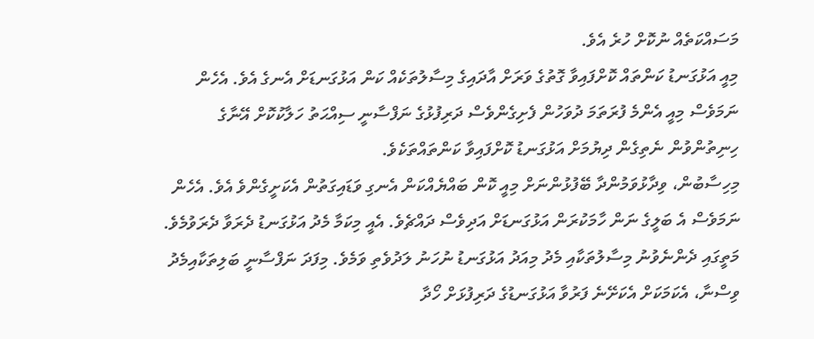މަސައްކަތެއް ނުކޮށް ހުރެ އެވެ.
މިއީ އަޅުގަނޑު ކަންތައް ކޮށްފައިވާ ގޮތުގެ ވަރަށް އާދައިގެ މިސާލުތަކެއް ކަން އަޅުގަނޑަށް އެނގެ އެވެ. އެހެން ނަމަވެސް މިއީ އެންމެ ފުރަތަމަ ދުވަހުން ފެށިގެންވެސް ދަރިފުޅުގެ ނަފްސާނީ ސިއްޙަތު ހަލާކުކޮށް އޭނާގެ ހިނިތުންވުން ނެތިގެން ދިޔުމަށް އަޅުގަނޑު ކޮށްފައިވާ ކަންތައްތަކެވެ.
މިހިސާބުން، ވިދާޅުވަމުންދާ ބޭފުޅުންނަށް މިއީ ކޮން ބައްޔެއްކަން އެނގި ވަޑައިގަތުން އެކަށީގެންވެ އެވެ. އެހެން ނަމަވެސް އެ ބަލީގެ ނަން ހާމަކުރަން އަޅުގަނޑަށް އަދިވެސް ދައްޗެވެ. އެއީ މިކަމާ މެދު އަޅުގަނޑު ދެރަވާ ދެރަވުމެވެ. މަތީގައި ދެންނެވުނު މިސާލުތަކާއި މެދު މިއަދު އަޅުގަނޑު ނުހަނު ލަދުވެތި ވަމެވެ. މިފަދަ ނަފްސާނީ ބަލިތަކާއިމެދު ވިސްނާ، އެކަމަކަށް އެކަށޭނެ ފަރުވާ އަޅުގަނޑުގެ ދަރިފުޅަށް ހޯދާ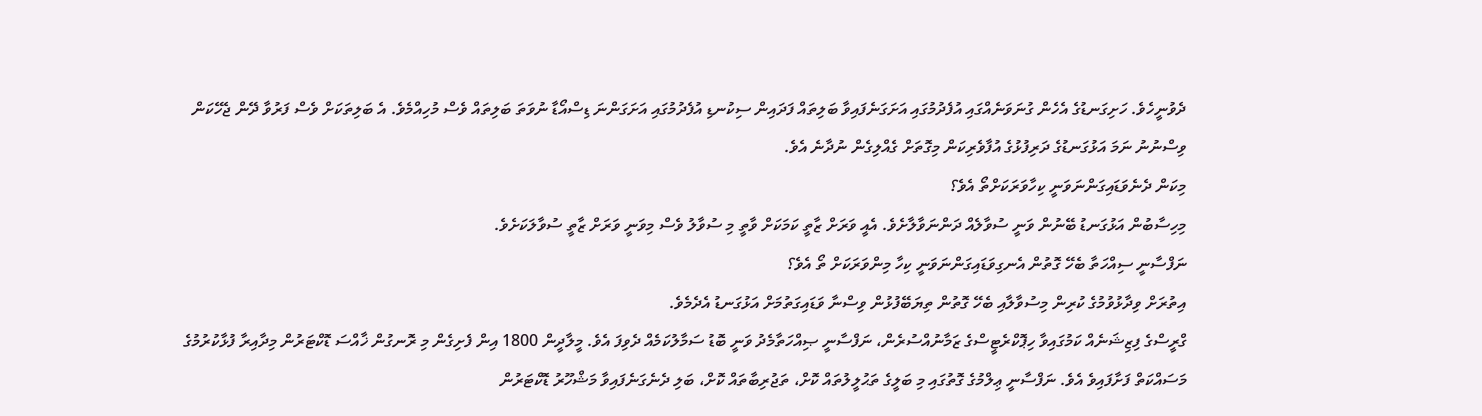ދެވުނީހެވެ. ހަށިގަނޑުގެ އެހެން ގުނަވަނެއްގައި އުފެދުމުގައި އަށަގަނެފައިވާ ބަލިތައް ފަދައިން ސިކުނޑި އުފެދުމުގައި އަށަގަންނަ ޑިސްއޯޑާ ނުވަތަ ބަލިތައް ވެސް މުހިއްމެވެ. އެ ބަލިތަކަށް ވެސް ފަރުވާ ދޭން ޖެހޭކަން ވިސްނުނު ނަމަ އަޅުގަނޑުގެ ދަރިފުޅުގެ އުފާވެރިކަން މިގޮތަށް ގެއްލިގެން ނުދާނެ އެވެ.
މިކަން ދެނެވަޑައިގަންނަވަނީ ކިހާވަރަކަށްތޯ އެވެ؟
މިހިސާބުން އަޅުގަނޑު ބޭނުން ވަނީ ސުވާލެއް ދަންނަވާލާށެވެ. އެއީ ވަރަށް ޒާތީ ކަމަކަށް ވާތީ މި ސުވާލު ވެސް މިވަނީ ވަރަށް ޒާތީ ސުވާލަކަށެވެ.
ނަފްސާނީ ސިއްހަތާ ބެހޭ ގޮތުން އެނގިވަޑައިގަންނަވަނީ ކިހާ މިންވަރަކަށް ތޯ އެވެ؟
އިތުރަށް ވިދާޅުވުމުގެ ކުރިން މިސުވާލާއި ބެހޭ ގޮތުން ތިޔަބޭފުޅުން ވިސްނާ ވަޑައިގަތުމަށް އަޅުގަނޑު އެދެމެވެ.
ގްރީސްގެ ފިޒިޝަނެއް ކަމުގައިވާ ހިޕޮކްރެޓީސްގެ ޒަމާނުއްސުރެން، ނަފްސާނީ ޞިއްހަތާމެދު ވަނީ ބޮޑު ސަމާލުކަމެއް ދެވިފަ އެވެ. މީލާދީން 1800 އިން ފެށިގެން މި ރޮނގުން ޚާއްސަ ޑޮކްޓަރުން މިދާއިރާ ފުޅާކުރުމުގެ މަސައްކަތް ފަށާފައިވެ އެވެ. ނަފްސާނީ ޢިލްމުގެ ގޮތުގައި މި ބަލީގެ ތަޙުލީލުތައް ކޮށް، ތަޖުރިބާތައް ކޮށް، ބަލި ދެނެގަނެފައިވާ މަޝްހޫރު ޑޮކްޓަރުން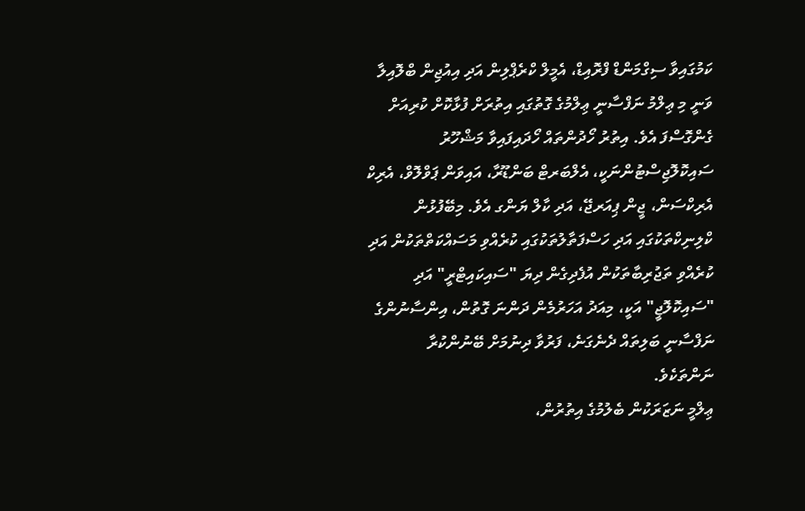ކަމުގައިވާ ސިގްމަންޑް ފްރޮއިޑް، އެމީލް ކްރެޕްލިން އަދި އިއުޖިން ބްލޮއިލާ ވަނީ މި ޢިލްމު ނަފްސާނީ ޢިލްމުގެ ގޮތުގައި އިތުރަށް ފުޅާކޮށް ކުރިއަށް ގެންގޮސްފަ އެވެ. އިތުރު ހޯދުންތައް ހޯދައިފައިވާ މަޝްހޫރު ސައިކޮލޮޖިސްޓުންނަކީ، އެލްބަރޓް ބަންޑޫރާ، އައިވަން ޕަވްލޮވް، އެރިކް އެރިކްސަން، ޖީން ޕިއަރޖޭ، އަދި ކާލް ޔަންގ އެވެ. މިބޭފުޅުން ކްލިނިކްތަކުގައި އަދި ހަސްފަތާލުތަކުގައި ކުރެއްވި މަސައްކަތްތަކުން އަދި ކުރެއްވި ތަޖުރިބާތަކުން އުފެދިގެން ދިޔަ "ސައިކައިޓްރީ" އަދި "ސައިކޮލޮޖީ" އަކީ، މިއަދު އަހަރުމެން ދަންނަ ގޮތުން، އިންސާނުންގެ ނަފްސާނީ ބަލިތައް ދެނެގަނެ، ފަރުވާ ދިނުމަށް ބޭނުންކުރާ ނަންތަކެވެ.
ޢިލްމީ ނަޒަރަކުން ބެލުމުގެ އިތުރުން،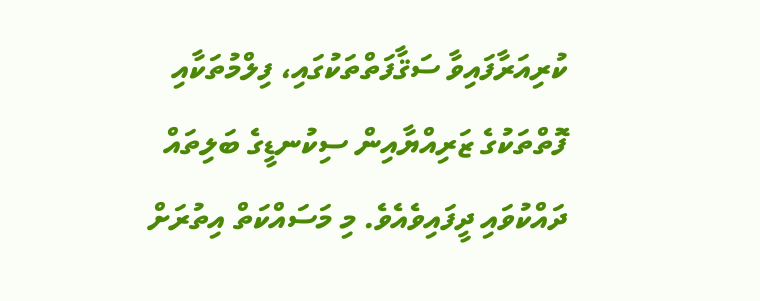ކުރިއަރާފައިވާ ސަޤާފަތްތަކުގައި، ފިލްމުތަކާއި ފޮތްތަކުގެ ޒަރިއްޔާއިން ސިކުނޑީގެ ބަލިތައް ދައްކުވައި ދީފައިވެއެވެ. މި މަސައްކަތް އިތުރަށް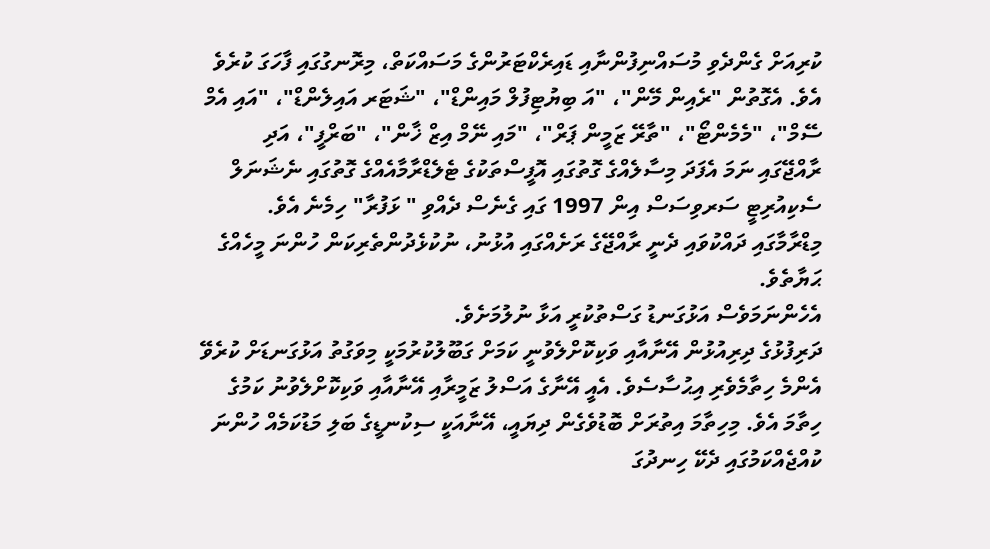ކުރިއަށް ގެންދެވި މުސައްނިފުންނާއި ޑައިރެކްޓަރުންގެ މަސައްކަތް، މިރޮނގުގައި ފާހަގަ ކުރެވެ އެވެ. އެގޮތުން "ރެއިން މޭން"، "އަ ބިޔުޓިފުލް މައިންޑް"، "ޝަޓަރ އައިލެންޑް"، "އައި އެމް ސޭމް"، "މެމެންޓޯ"، "ތާރޭ ޒަމީން ޕަރް"، "މައި ނޭމް އިޒް ޚާން"، "ބަރްފީ"، އަދި ރާއްޖޭގައި ނަމަ އެފަދަ މިސާލެއްގެ ގޮތުގައި އޮފީސްތަކުގެ ޓެލެޑްރާމާއެއްގެ ގޮތުގައި ނެޝަނަލް ސެކިއުރިޓީ ސަރވިސަސް އިން 1997 ގައި ގެނެސް ދެއްވި " ޅަފުރާ" ހިމެނެ އެވެ. މިޑްރާމާގައި ދައްކުވައި ދެނީ ރާއްޖޭގެ ރަށެއްގައި އުޅުނު، ނުކުޅެދުންތެރިކަން ހުންނަ މީހެއްގެ ޙަޔާތެވެ.
އެހެންނަމަވެސް އަޅުގަނޑު ގަސްތުކުރީ އަޅާ ނުލުމަށެވެ.
ދަރިފުޅުގެ ދިރިއުޅުން އޭނާއާއި ވަކިކޮށްލެވުނީ ކަމަށް ގަބޫލުކުރުމަކީ މިވަގުތު އަޅުގަނޑަށް ކުރެވޭ އެންމެ ހިތާމެވެރި އިޙުސާސެވެ. އެއީ އޭނާގެ އަސްލު ޒަމީރާއި އޭނާއާއި ވަކިކޮށްލެވުނު ކަމުގެ ހިތާމަ އެވެ. މިހިތާމަ އިތުރަށް ބޮޑުވެގެން ދިޔައީ، އޭނާއަކީ ސިކުނޑީގެ ބަލި މަޑުކަމެއް ހުންނަ ކުއްޖެއްކަމުގައި ދެކޭ ހިނދުގަ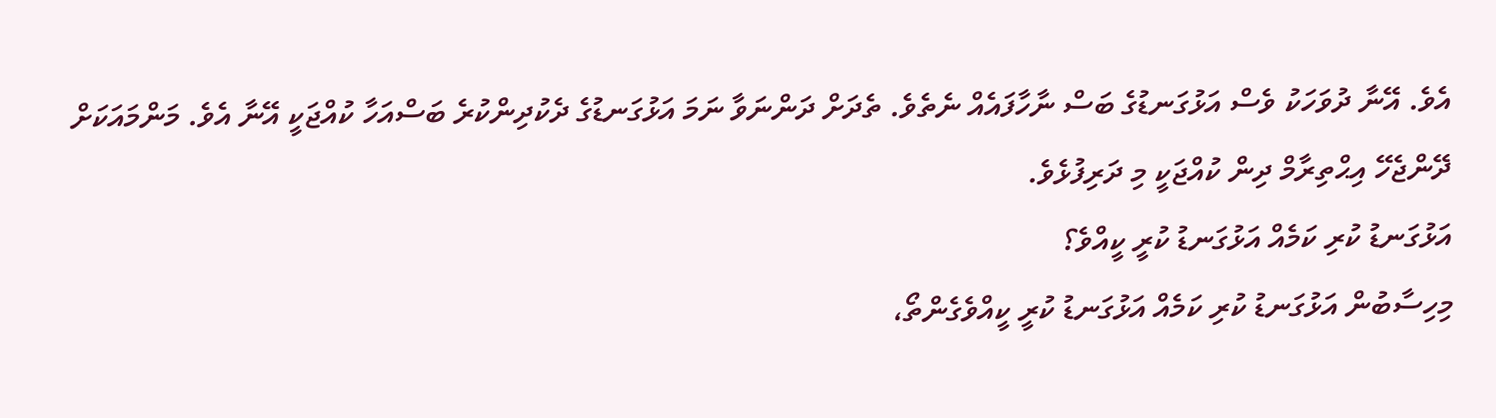އެވެ. އޭނާ ދުވަހަކު ވެސް އަޅުގަނޑުގެ ބަސް ނާހާފައެއް ނެތެވެ. ތެދަށް ދަންނަވާ ނަމަ އަޅުގަނޑުގެ ދެކުދިންކުރެ ބަސްއަހާ ކުއްޖަކީ އޭނާ އެވެ. މަންމައަކަށް ދޭންޖެހޭ އިޙްތިރާމް ދިން ކުއްޖަކީ މި ދަރިފުޅެވެ.
އަޅުގަނޑު ކުރި ކަމެއް އަޅުގަނޑު ކުރީ ކީއްވެ؟
މިހިސާބުން އަޅުގަނޑު ކުރި ކަމެއް އަޅުގަނޑު ކުރީ ކީއްވެގެންތޯ،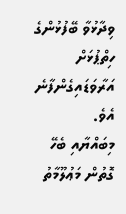ވިދާޅުވާ ބޭފުޅުންގެ ހިތްޕުޅަށް އަރާވަޑައިގެންފާނެ އެވެ.
މިބައްޔާއި ބެހޭ ގޮތުން މަޢުލޫމާތު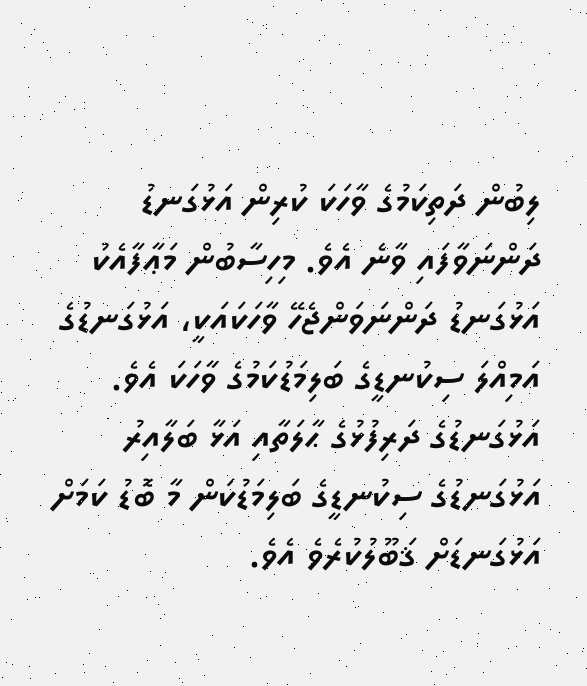ލިބުން ދަތިކަމުގެ ވާހަކަ ކުރިން އަޅުގަނޑު ދަންނަވާފައި ވާނެ އެވެ. މިހިސާބުން މަޢާފާއެކު އަޅުގަނޑު ދަންނަވަންޖެހޭ ވާހަކައަކީ، އަޅުގަނޑުގެ އަމިއްލަ ސިކުނޑީގެ ބަލިމަޑުކަމުގެ ވާހަކަ އެވެ.
އަޅުގަނޑުގެ ދަރިފުޅުގެ ޙާލަތާއި އަޅާ ބަލާއިރު އަޅުގަނޑުގެ ސިކުނޑީގެ ބަލިމަޑުކަން މާ ބޮޑު ކަމަށް އަޅުގަނޑަށް ޤަބޫލުކުރެވެ އެވެ.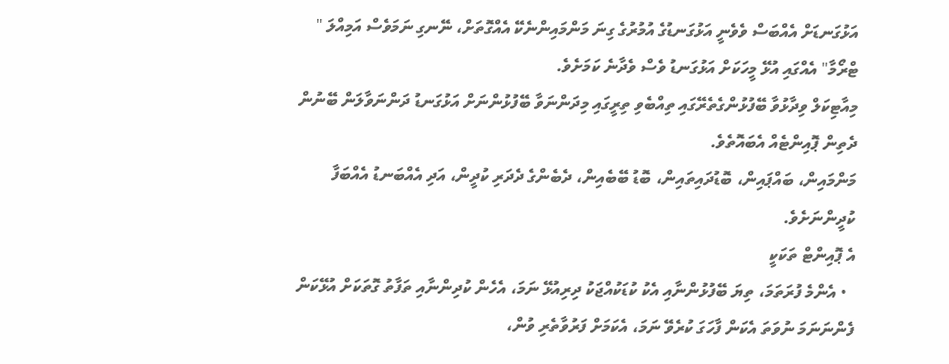އަޅުގަނޑަށް އެއްބަސް ވެވެނީ އަޅުގަނޑުގެ އުމުރުގެ ގިނަ މަންމައިންނެކޭ އެއްގޮތަށް، ނޭނގި ނަމަވެސް އަމިއްލަ " ޓްރޯމާ" އެއްގައި އުޅޭ މީހަކަށް އަޅުގަނޑު ވެސް ވެދާނެ ކަމަށެވެ.
މިއާޓިކަލް ވިދާޅުވާ ބޭފުޅުންގެތެރޭގައި ތިއްބެވި ތިރީގައި މިދަންނަވާ ބޭފުޅުންނަށް އަޅުގަނޑު ދަންނަވާލަން ބޭނުން ދެތިން ޕޮއިންޓެއް އެބައޮތެވެ.
މަންމައިން، ބައްޕައިން، ބޮޑުދައިތައިން، ބޮޑު ބޭބެއިން، ދެބެންގެ ދެދަރި ކުދީން، އަދި އެއްބަނޑު އެއްބަފާ ކުދީންނަށެވެ.
އެ ޕޮއިންޓް ތަކަކީ
  • އެންމެ ފުރަތަމަ، ތިޔަ ބޭފުޅުންނާއި އެކު ކުޑަކުއްޖަކު ދިރިއުޅޭ ނަމަ، އެހެން ކުދިންނާއި ތަފާތު ގޮތަކަށް އުޅޭކަން ފެންނަނަމަ ނުވަތަ އެކަން ފާހަގަ ކުރެވޭ ނަމަ، އެކަމަށް ފަރުވާތެރި ވުން،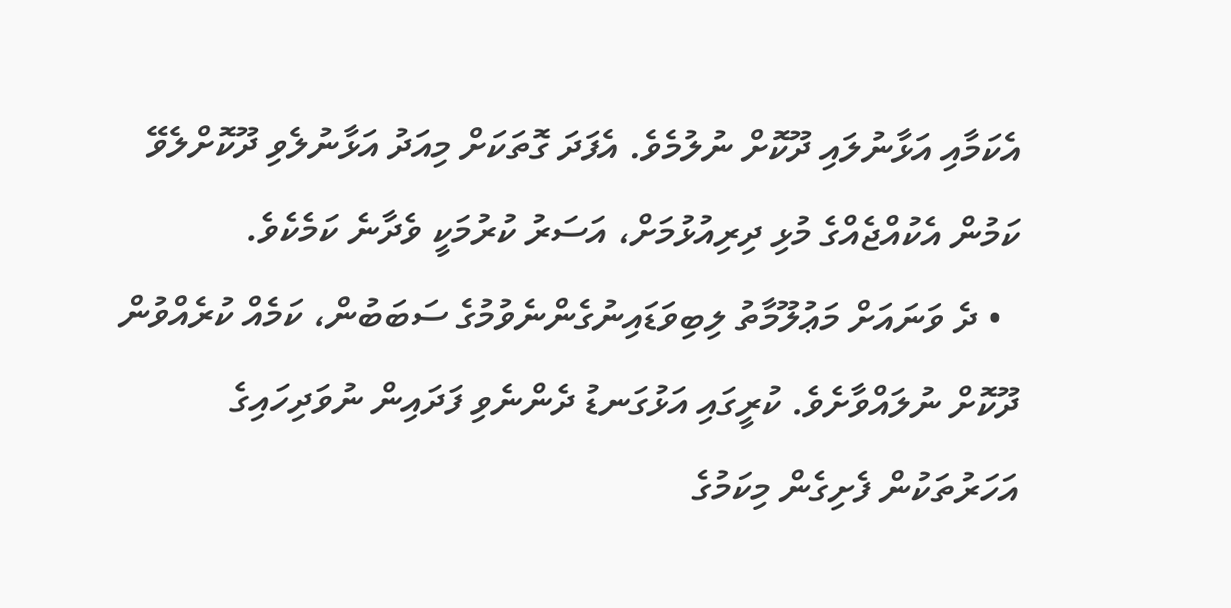އެކަމާއި އަޅާނުލައި ދޫކޮށް ނުލުމެވެ. އެފަދަ ގޮތަކަށް މިއަދު އަޅާނުލެވި ދޫކޮށްލެވޭ ކަމުން އެކުއްޖެއްގެ މުޅި ދިރިއުޅުމަށް، އަސަރު ކުރުމަކީ ވެދާނެ ކަމެކެވެ.
  • ދެ ވަނައަށް މަޢުލޫމާތު ލިބިވަޑައިނުގެންނެވުމުގެ ސަބަބުން، ކަމެއް ކުރެއްވުން ދޫކޮށް ނުލައްވާށެވެ. ކުރީގައި އަޅުގަނޑު ދެންނެވި ފަދައިން ނުވަދިހައިގެ އަހަރުތަކުން ފެށިގެން މިކަމުގެ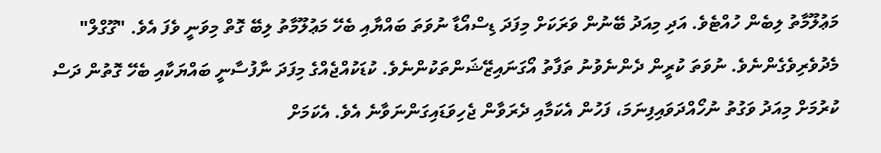މަޢުލޫމާތު ލިބެން ހުއްޓެވެ. އަދި މިއަދު ބޭނުން ވަރަކަށް މިފަދަ ޑިސްއޯޑާ ނުވަތަ ބައްޔާއި ބެހޭ މަޢުލޫމާތު ލިބޭ ގޮތް މިވަނީ ވެފަ އެވެ. "ގޫގްލް" މެދުވެރިވެގެންނެވެ. ނުވަތަ ކުރީން ދެންނެވުނު ތަފާތު އޯގަނައިޒޭޝަންތަކުންނެވެ. ކުޑަކުއްޖެއްގެ މިފަދަ ނާފުސާނީ ބައްޔަކާއި ބެހޭ ގޮތުން ދަސް ކުރުމަށް މިއަދު ވަގުތު ނުހޯއްދަވައިފިނަމަ، ފަހުން އެކަމާއި ދެރަވާން ޖެހިވަޑައިގަންނަވާނެ އެވެ. އެކަމަށް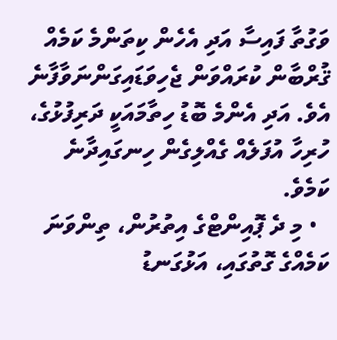ވަގުތާ ފައިސާ އަދި އެހެން ކިތަންމެ ކަމެއް ޤުރްބާން ކުރައްވަން ޖެހިވަޑައިގަންނަވާފާނެ އެވެ. އަދި އެންމެ ބޮޑު ހިތާމައަކީ ދަރިފުޅުގެ، ހުރިހާ އުފަލެއް ގެއްލިގެން ހިނގައިދާނެ ކަމެވެ.
  • މި ދެ ޕޮއިންޓްގެ އިތުރުން، ތިންވަނަ ކަމެއްގެ ގޮތުގައި، އަޅުގަނޑު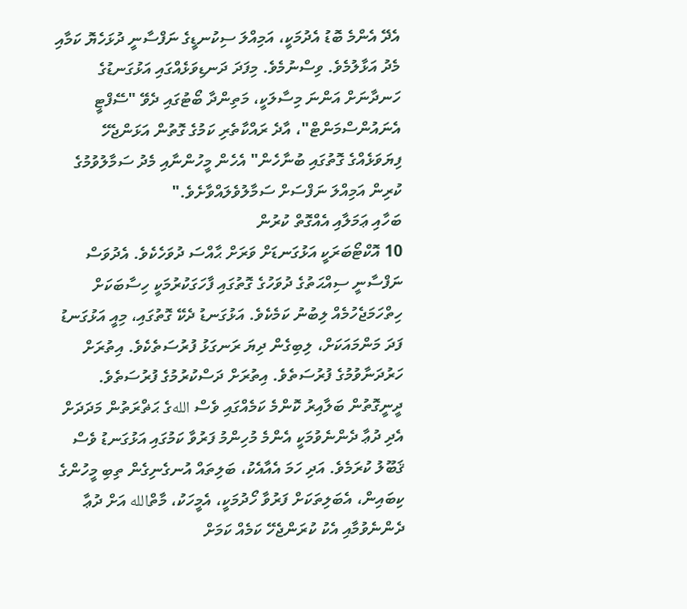އެދޭ އެންމެ ބޮޑު އެދުމަކީ، އަމިއްލަ ސިކުނޑީގެ ނަފްސާނީ ދުޅަހެޔޮ ކަމާއި މެދު އަޅާލުމެވެ. ވިސްނުމެވެ. މިފަދަ ދަނޑިވަޅެއްގައި އަޅުގަނޑުގެ ހަނދާނަށް އަންނަ މިސާލަކީ، މަތިންދާ ބޯޓުގައި ދެވޭ "ސޭފްޓީ އެނައުންސްމަންޓް"، އާދެ ރައްކާތެރި ކަމުގެ ގޮތުން އަޅަންޖެހޭ ފިޔަވަޅެއްގެ ގޮތުގައި ބުނާހެން" އެހެން މީހުންނާއި މެދު ސަމާލުވުމުގެ ކުރިން އަމިއްލަ ނަފްސަށް ސަމާލުވެލައްވާށެވެ."
ބަހާއި ޢަމަލާއި އެއްގޮތް ކުރުން
10 އޮކްޓޯބަރަކީ އަޅުގަނޑަށް ވަރަށް ޙާއްސަ ދުވަހެކެވެ. އެދުވަސް ނަފްސާނީ ސިއްޙަތުގެ ދުވަހުގެ ގޮތުގައި ފާހަގަކުރުމަކީ ހިސާބަކަށް ހިތްހަމަޖެހުމެއް ލިބުނު ކަމެކެވެ. އަޅުގަނޑު ދެކޭ ގޮތުގައި، މިއީ އަޅުގަނޑު ފަދަ މަންމައަކަށް، ލިބިގެން ދިޔަ ރަނގަޅު ފުރުސަތެކެވެ. އިތުރަށް ހަރުދަނާވުމުގެ ފުރުސަތެވެ. އިތުރަށް ދަސްކުރުމުގެ ފުރުސަތެވެ.
ދީނީގޮތުން ބަލާއިރު ކޮންމެ ކަމެއްގައި ވެސް اللهގެ ޙަޡްރަތުން މަދަދަށް އެދި ދުޢާ ދެންނެވުމަކީ އެންމެ މުހިންމު ފަރުވާ ކަމުގައި އަޅުގަނޑު ވެސް ޤަބޫލު ކުރަމެވެ. އަދި ހަމަ އެއާއެކު، ބަލިތައް އުނގެނިގެން ތިބި މީހުންގެ ކިބައިން، އެބަލިތަކަށް ފަރުވާ ހޯދުމަކީ، އެމީހަކު، މާތްالله އަށް ދުޢާ ދެންނެވުމާއި އެކު ކުރަންޖެހޭ ކަމެއް ކަމަށް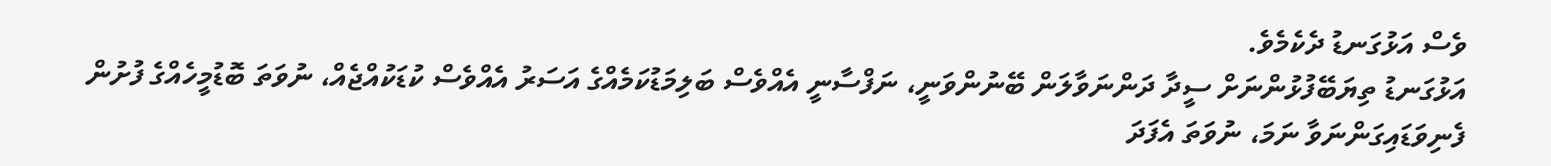ވެސް އަޅުގަނޑު ދެކެމެވެ.
އަޅުގަނޑު ތިޔަބޭފުޅުންނަށް ސީދާ ދަންނަވާލަން ބޭނުންވަނީ، ނަފްސާނީ އެއްވެސް ބަލިމަޑުކަމެއްގެ އަސަރު އެއްވެސް ކުޑަކުއްޖެއް، ނުވަތަ ބޮޑުމީހެއްގެ ފުށުން ފެނިވަޑައިގަންނަވާ ނަމަ، ނުވަތަ އެފަދަ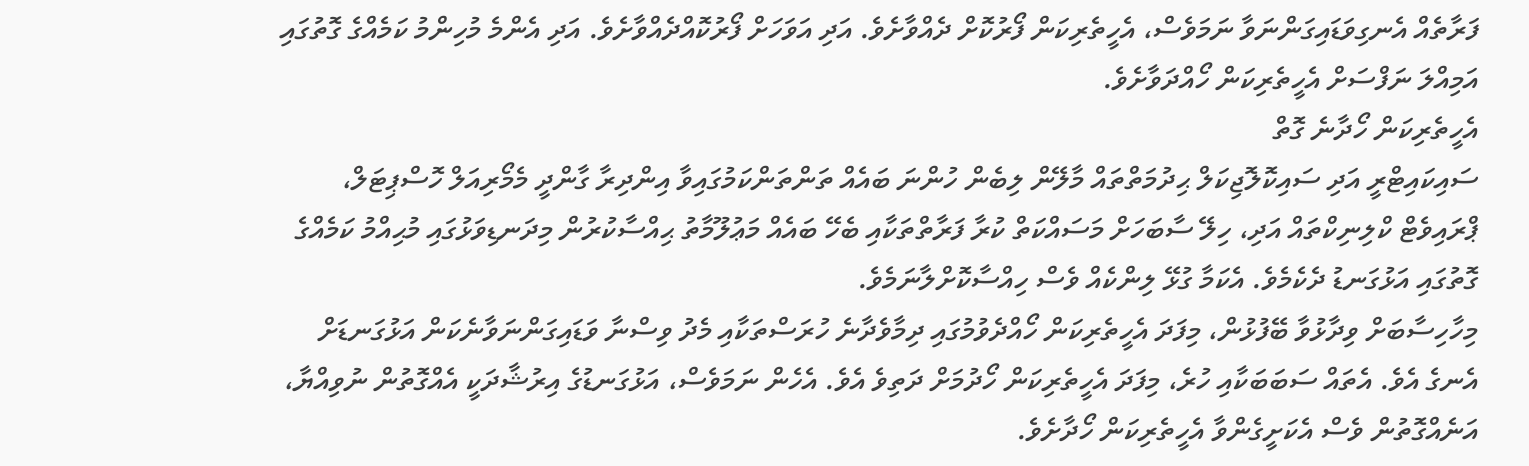ފަރާތެއް އެނގިވަޑައިގަންނަވާ ނަމަވެސް، އެހީތެރިކަން ފޯރުކޮށް ދެއްވާށެވެ. އަދި އަވަހަށް ފޯރުކޮއްދެއްވާށެވެ. އަދި އެންމެ މުހިންމު ކަމެއްގެ ގޮތުގައި އަމިއްލަ ނަފްސަށް އެހީތެރިކަން ހޯއްދަވާށެވެ.
އެހީތެރިކަން ހޯދާނެ ގޮތް
ސައިކައިޓްރީ އަދި ސައިކޮލޮޖިކަލް ޙިދުމަތްތައް މާލޭން ލިބެން ހުންނަ ބައެއް ތަންތަންކަމުގައިވާ އިންދިރާ ގާންދީ މެމޯރިއަލް ހޮސްޕިޓަލް، ޕްރައިވެޓް ކްލިނިކްތައް އަދި، ހިލޭ ސާބަހަށް މަސައްކަތް ކުރާ ފަރާތްތަކާއި ބެހޭ ބައެއް މަޢުލޫމާތު ޙިއްސާކުރުން މިދަނޑިވަޅުގައި މުޙިއްމު ކަމެއްގެ ގޮތުގައި އަޅުގަނޑު ދެކެމެވެ. އެކަމާ ގުޅޭ ލިންކެއް ވެސް ހިއްސާކޮށްލާނަމެވެ.
މިހާހިސާބަށް ވިދާޅުވާ ބޭފުޅުން، މިފަދަ އެހީތެރިކަން ހޯއްދެވުމުގައި ދިމާވެދާނެ ހުރަސްތަކާއި މެދު ވިސްނާ ވަޑައިގަންނަވާނެކަން އަޅުގަނޑަށް އެނގެ އެވެ. އެތައް ސަބަބަކާއި ހުރެ، މިފަދަ އެހީތެރިކަން ހޯދުމަށް ދަތިވެ އެވެ. އެހެން ނަމަވެސް، އަޅުގަނޑުގެ އިރުޝާދަކީ އެއްގޮތުން ނުވިއްޔާ، އަނެއްގޮތުން ވެސް އެކަށީގެންވާ އެހީތެރިކަން ހޯދާށެވެ.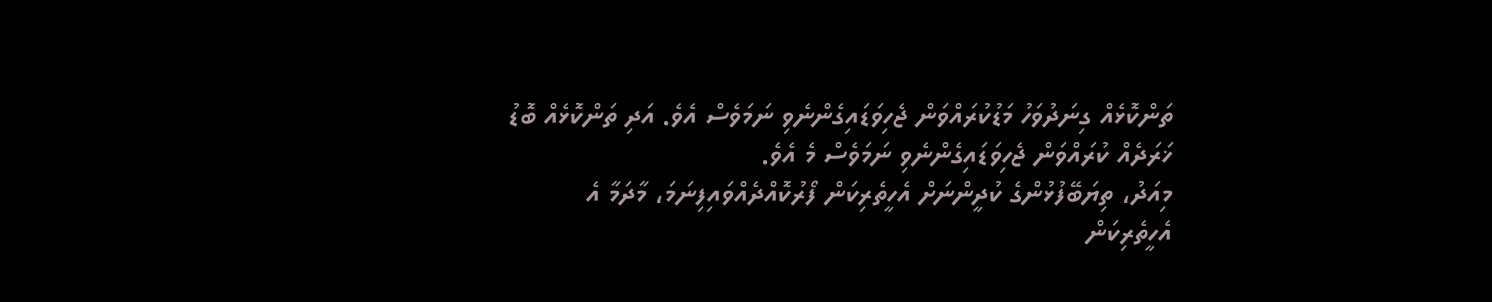ތަންކޮޅެއް ގިނަދުވަހު މަޑުކުރައްވަން ޖެހިވަޑައިގެންނެވި ނަމަވެސް އެވެ. އަދި ތަންކޮޅެއް ބޮޑު ޚަރަދެއް ކުރައްވަން ޖެހިވަޑައިގެންނެވި ނަމަވެސް މެ އެވެ.
މިއަދު، ތިޔަބޭފުޅުންގެ ކުދީންނަށް އެހީތެރިކަން ފޯރުކޮއްދެއްވައިފިނަމަ، މާދަމާ އެ އެހީތެރިކަން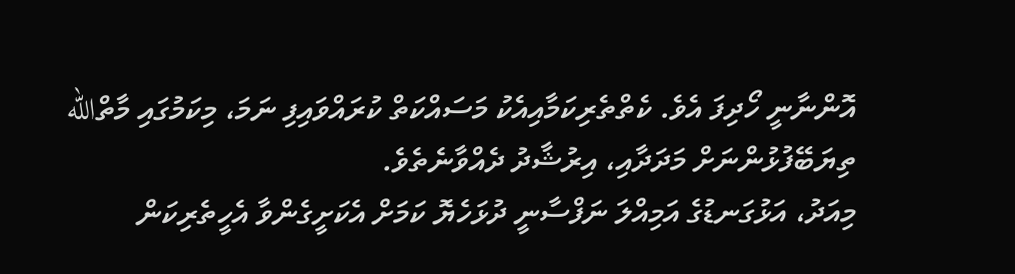އޮންނާނީ ހޯދިފަ އެވެ. ކެތްތެރިކަމާއިއެކު މަސައްކަތް ކުރައްވައިފި ނަމަ، މިކަމުގައި މާތްالله ތިޔަބޭފުޅުންނަށް މަދަދާއި، އިރުޝާދު ދެއްވާނެތެވެ.
މިއަދު، އަޅުގަނޑުގެ އަމިއްލަ ނަފްސާނީ ދުޅަހެޔޮ ކަމަށް އެކަށީގެންވާ އެހީތެރިކަން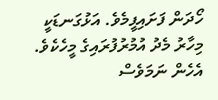ހޯދަން ފަށައިފީމެވެ. އަޅުގަނޑަކީ މިހާރު މެދު އުމުރުފުރައިގެ މީހެކެވެ. އެހެން ނަމަވެސް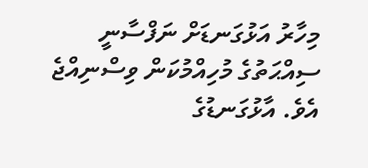މިހާރު އަޅުގަނޑަށް ނަފްސާނީ ސިއްޙަތުގެ މުހިއްމުކަން ވިސްނިއްޖެ އެވެ. އާޅުގަނޑުގެ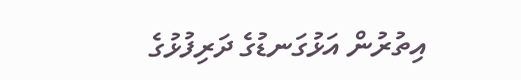އިތުރުން އަޅުގަނޑުގެ ދަރިފުޅުގެ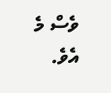ވެސް މެ އެވެ.